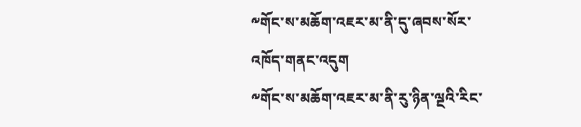༸གོང་ས་མཆོག་འཇར་མ་ནི་དུ་ཞབས་སོར་འཁོད་གནང་འདུག
༸གོང་ས་མཆོག་འཇར་མ་ནི་རུ་ཉིན་ལྔའི་རིང་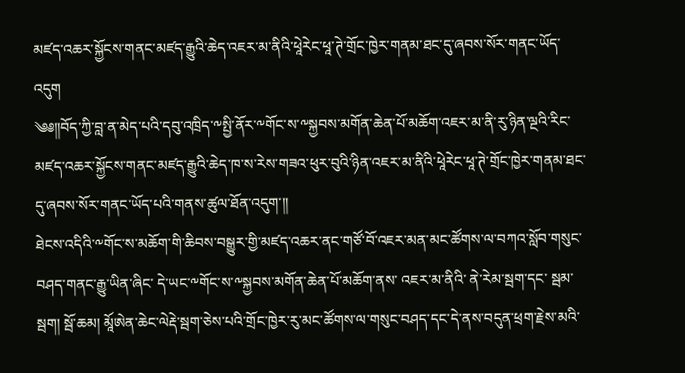མཛད་འཆར་སྐྱོངས་གནང་མཛད་རྒྱུའི་ཆེད་འཇར་མ་ནིའི་ཕཱེརེང་ཕཱ་ཊེ་གྲོང་ཁྱེར་གནམ་ཐང་དུ་ཞབས་སོར་གནང་ཡོད་འདུག
༄༅༎བོད་ཀྱི་བླ་ན་མེད་པའི་དབུ་འཁྲིད་༸སྤྱི་ནོར་༸གོང་ས་༸སྐྱབས་མགོན་ཆེན་པོ་མཆོག་འཇར་མ་ནི་རུ་ཉིན་ལྔའི་རིང་མཛད་འཆར་སྐྱོངས་གནང་མཛད་རྒྱུའི་ཆེད་ཁ་ས་རེས་གཟའ་ཕུར་བུའི་ཉིན་འཇར་མ་ནིའི་ཕཱེརེང་ཕཱ་ཊེ་གྲོང་ཁྱེར་གནམ་ཐང་དུ་ཞབས་སོར་གནང་ཡོད་པའི་གནས་ཚུལ་ཐོན་འདུག་༎
ཐེངས་འདིའི་༸གོང་ས་མཆོག་གི་ཆིབས་བསྒྱུར་གྱི་མཛད་འཆར་ནང་གཙོ་བོ་འཇར་མན་མང་ཚོགས་ལ་བཀའ་སློབ་གསུང་བཤད་གནང་རྒྱུ་ཡིན་ཞིང་ དེ་ཡང་༸གོང་ས་༸སྐྱབས་མགོན་ཆེན་པོ་མཆོག་ནས་ འཇར་མ་ནིའི་ ནེ་རེམ་སྦག་དང་ སྦམ་སྦག། སྦོ་ཆམ། མཱོཨེན་ཆེང་ལེརྡེ་སྦག་ཅེས་པའི་གྲོང་ཁྱེར་རུ་མང་ཚོགས་ལ་གསུང་བཤད་དང་དེ་ནས་བདུན་ཕྲག་རྗེས་མའི་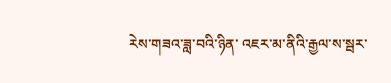རེས་གཟའ་ཟླ་བའི་ཉིན་ འཇར་མ་ནིའི་རྒྱལ་ས་སྦར་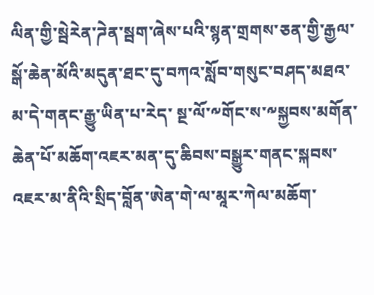ལིན་གྱི་སྦེརེན་ཌེན་སྦག་ཞེས་པའི་སྙན་གྲགས་ཅན་གྱི་རྒྱལ་སྒོ་ཆེན་མོའི་མདུན་ཐང་དུ་བཀའ་སློབ་གསུང་བཤད་མཐའ་མ་དེ་གནང་རྒྱུ་ཡིན་པ་རེད་ སྔ་ལོ་༸གོང་ས་༸སྐྱབས་མགོན་ཆེན་པོ་མཆོག་འཇར་མན་དུ་ཆིབས་བསྒྱུར་གནང་སྐབས་ འཇར་མ་ནིའི་སྲིད་བློན་ཨེན་གེ་ལ་མཱར་ཀེལ་མཆོག་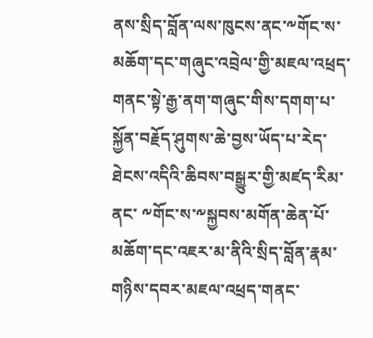ནས་སྲིད་བློན་ལས་ཁུངས་ནང་༸གོང་ས་མཆོག་དང་གཞུང་འབྲེལ་གྱི་མཇལ་འཕྲད་གནང་སྟེ་རྒྱ་ནག་གཞུང་གིས་དགག་པ་སྐྱོན་བརྗོད་ཤུགས་ཆེ་བྱས་ཡོད་པ་རེད་ ཐེངས་འདིའི་ཆིབས་བསྒྱུར་གྱི་མཛད་རིམ་ནང་ ༸གོང་ས་༸སྐྱབས་མགོན་ཆེན་པོ་མཆོག་དང་འཇར་མ་ནིའི་སྲིད་བློན་རྣམ་གཉིས་དབར་མཇལ་འཕྲད་གནང་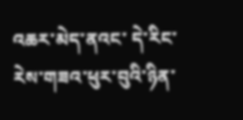འཆར་མེད་ནའང་ དེ་རིང་རེས་གཟའ་ཕུར་བུའི་ཉིན་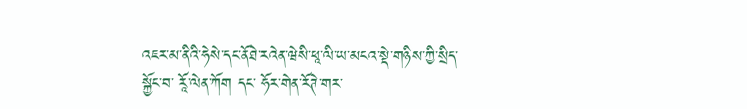འཇར་མ་ནིའི་ཧེསེ་དང་ནོཐེ་རའེན་ཝེསི་ཕཱ་ལི་ཡ་མངའ་སྡེ་གཉིས་ཀྱི་སྲིད་སྐྱོང་བ་ རཱོ་ལེན་ཀོག དང་ ཧོར་གེན་རོཊེ་གར་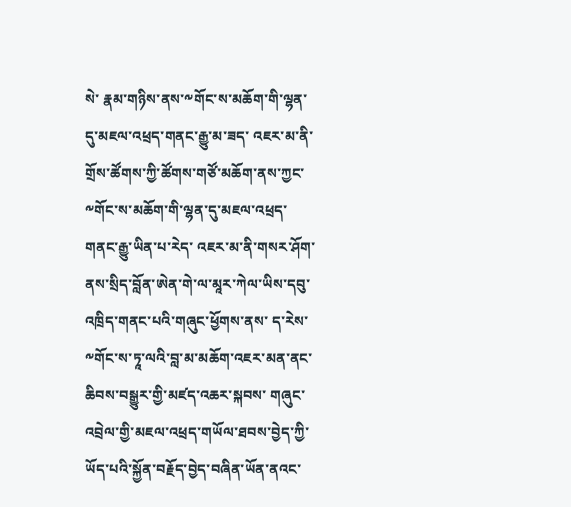སེ་ རྣམ་གཉིས་ནས་༸གོང་ས་མཆོག་གི་ལྷན་དུ་མཇལ་འཕྲད་གནང་རྒྱུ་མ་ཟད་ འཇར་མ་ནི་གྲོས་ཚོགས་ཀྱི་ཚོགས་གཙོ་མཆོག་ནས་ཀྱང་༸གོང་ས་མཆོག་གི་ལྷན་དུ་མཇལ་འཕྲད་གནང་རྒྱུ་ཡིན་པ་རེད་ འཇར་མ་ནི་གསར་ཤོག་ནས་སྲིད་བློན་ཨེན་གེ་ལ་མཱར་ཀེལ་ཡིས་དབུ་འཁྲིད་གནང་པའི་གཞུང་ཕྱོགས་ནས་ ད་རེས་༸གོང་ས་ཏཱ་ལའི་བླ་མ་མཆོག་འཇར་མན་ནང་ཆིབས་བསྒྱུར་གྱི་མཛད་འཆར་སྐབས་ གཞུང་འབྲེལ་གྱི་མཇལ་འཕྲད་གཡོལ་ཐབས་བྱེད་ཀྱི་ཡོད་པའི་སྐྱོན་བརྗོད་བྱེད་བཞིན་ཡོན་ནའང་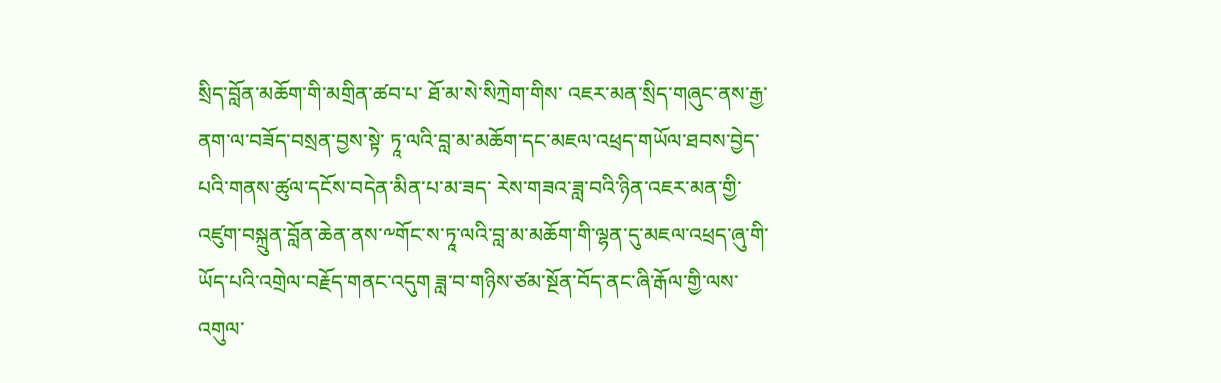སྲིད་བློན་མཆོག་གི་མགྲིན་ཚབ་པ་ ཐོ་མ་སེ་སིཀྲེག་གིས་ འཇར་མན་སྲིད་གཞུང་ནས་རྒྱ་ནག་ལ་བཟོད་བསྲན་བྱས་སྟེ་ ཏཱ་ལའི་བླ་མ་མཆོག་དང་མཇལ་འཕྲད་གཡོལ་ཐབས་བྱེད་པའི་གནས་ཚུལ་དངོས་བདེན་མིན་པ་མ་ཟད་ རེས་གཟའ་ཟླ་བའི་ཉིན་འཇར་མན་གྱི་འཛུག་བསྐྲུན་བློན་ཆེན་ནས་༸གོང་ས་ཏཱ་ལའི་བླ་མ་མཆོག་གི་ལྷན་དུ་མཇལ་འཕྲད་ཞུ་གི་ཡོད་པའི་འགྲེལ་བརྗོད་གནང་འདུག ཟླ་བ་གཉིས་ཙམ་སྔོན་བོད་ནང་ཞི་རྒོལ་གྱི་ལས་འགུལ་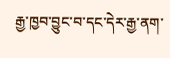རྒྱ་ཁྱབ་བྱུང་བ་དང་དེར་རྒྱ་ནག་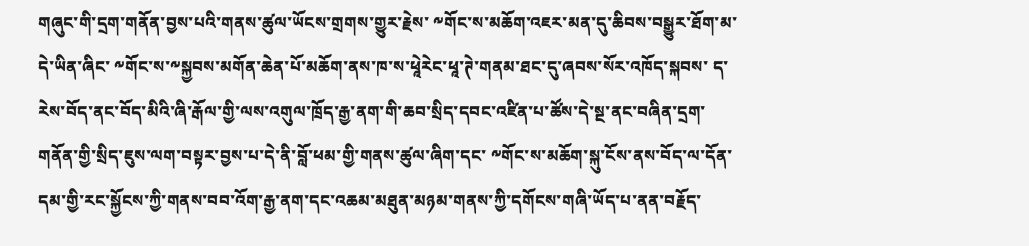གཞུང་གི་དྲག་གནོན་བྱས་པའི་གནས་ཚུལ་ཡོངས་གྲགས་གྱུར་རྗེས་ ༸གོང་ས་མཆོག་འཇར་མན་དུ་ཆིབས་བསྒྱུར་ཐོག་མ་དེ་ཡིན་ཞིང་ ༸གོང་ས་༸སྐྱབས་མགོན་ཆེན་པོ་མཆོག་ནས་ཁ་ས་ཕཱེརེང་ཕཱ་ཊེ་གནམ་ཐང་དུ་ཞབས་སོར་འཁོད་སྐབས་ ད་རེས་བོད་ནང་བོད་མིའི་ཞི་རྒོལ་གྱི་ལས་འགུལ་ཁྲོད་རྒྱ་ནག་གི་ཆབ་སྲིད་དབང་འཛིན་པ་ཚོས་དེ་སྔ་ནང་བཞིན་དྲག་གནོན་གྱི་སྲིད་ཇུས་ལག་བསྟར་བྱས་པ་དེ་ནི་བློ་ཕམ་གྱི་གནས་ཚུལ་ཞིག་དང་ ༸གོང་ས་མཆོག་སྐུ་ངོས་ནས་བོད་ལ་དོན་དམ་གྱི་རང་སྐྱོངས་ཀྱི་གནས་བབ་འོག་རྒྱ་ནག་དང་འཆམ་མཐུན་མཉམ་གནས་ཀྱི་དགོངས་གཞི་ཡོད་པ་ནན་བརྗོད་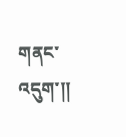གནང་འདུག་༎